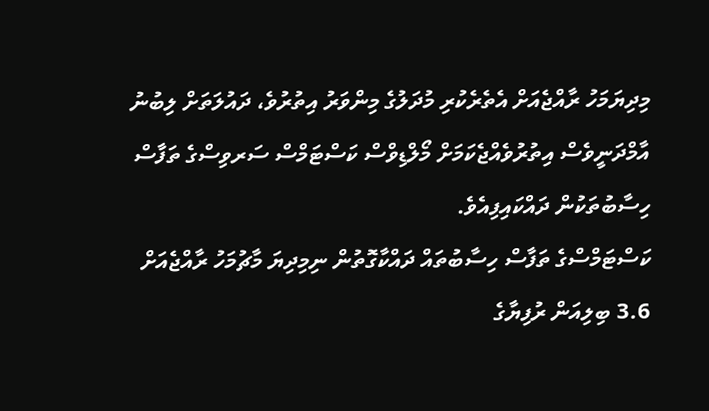މިދިޔަމަހު ރާއްޖެއަށް އެތެރެކުރި މުދަލުގެ މިންވަރު އިތުރުވެ، ދައުލަތަށް ލިބުނު އާމްދަނީވެސް އިތުރުވެއްޖެކަމަށް މޯލްޑިވްސް ކަސްޓަމްސް ސަރވިސްގެ ތަފާސް ހިސާބުތަކުން ދައްކައިފިއެވެ.
ކަސްޓަމްސްގެ ތަފާސް ހިސާބުތައް ދައްކާގޮތުން ނިމިދިޔަ މާޗުމަހު ރާއްޖެއަށް 3.6 ބިލިއަން ރުފިޔާގެ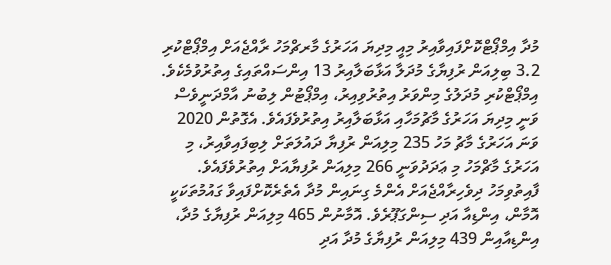މުދާ އިމްޕޯޓްކޮށްފައިވާއިރު މިއީ މިދިޔަ އަހަރުގެ މާރޗްމަހު ރާއްޖެއަށް އިމްޕޯޓްކުރި 3.2 ބިލިއަން ރުފިޔާގެ މުދަލާ އަޅާބަލާއިރު 13 އިންސައްތައިގެ އިތުރުވުމެކެވެ. އިމްޕޯޓްކުރި މުދަލުގެ މިންވަރު އިތުރުވިއިރު، އިމްޕޯޓުން ލިބުނު އާމްދަނީވެސް ވަނީ މިދިޔަ އަހަރުގެ މާޗުމަހާއި އަޅާބަލާއިރު އިތުރުވެފައެވެ. އެގޮތުން 2020 ވަނަ އަހަރުގެ މާޗު މަހު 235 މިލިއަން ރުފިޔާ ދައުލަތަށް ލިބިފައިވާއިރު، މި އަހަރުގެ މާޗްމަހު މި ޢަދަދުވަނީ 266 މިލިއަން ރުފިޔާއަށް އިތުރުވެފައެވެ.
ފާއިތުވިމަހު ދިވެހިރާއްޖެއަށް އެންމެ ގިނައިން މުދާ އެތެރެކޮށްފައިވާ ގައުމުތަކަކީ އޮމާން، އިންޑިއާ އަދި ސިންގަޕޫރެވެ. އޮމާނުން 465 މިލިއަން ރުފިޔާގެ މުދާ، އިންޑިއާއިން 439 މިލިއަން ރުފިޔާގެ މުދާ އަދި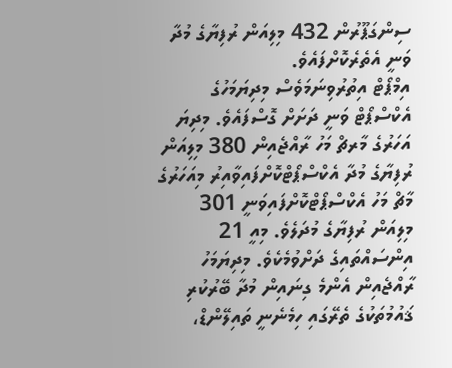ސިންގަޕޫރުން 432 މިލިއަން ރުފިޔާގެ މުދާ ވަނީ އެތެރެކޮށްފައެވެ.
އިމްޕޯޓް އިތުރުވިނަމަވެސް މިދިޔަމަހުގެ އެކްސްޕޯޓް ވަނީ ދަށަށް ގޮސްފައެވެ. މިދިޔަ އަހަރުގެ މާރޗް މަހު ރާއްޖެއިން 380 މިލިއަން ރުފިޔާގެ މުދާ އެކްސްޕޯޓްކޮށްފައިވާއިރު މިއަހަރުގެ މާޗް މަހު އެކްސްޕޯޓްކޮށްފައިވަނީ 301 މިލިއަން ރުފިޔާގެ މުދަލެވެ. މިއީ 21 އިންސައްތައިގެ ދަށްވުމެކެވެ. މިދިޔަމަހު ރާއްޖެއިން އެންމެ ގިނައިން މުދާ ބޭރުކުރި ޤައުމުތަކުގެ ތެރޭގައި ހިމެނެނީ ތައިލޭންޑް،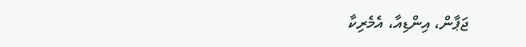ޖަޕާން، އިންޑިއާ، އެމެރިކާ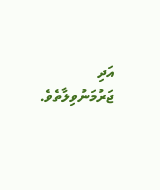އަދި ޖަރުމަނުވިލާތެވެ.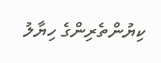ކިޔުންތެރިންގެ ހިޔާލު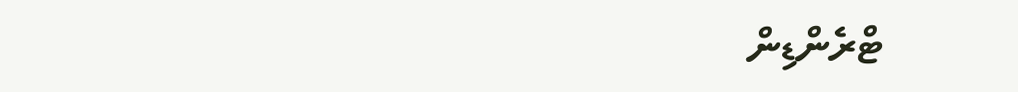ޓްރެންޑިން